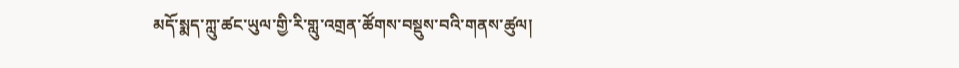མདོ་སྨད་ཀླུ་ཚང་ཡུལ་གྱི་རི་གླུ་འགྲན་ཚོགས་བསྡུས་བའི་གནས་ཚུལ།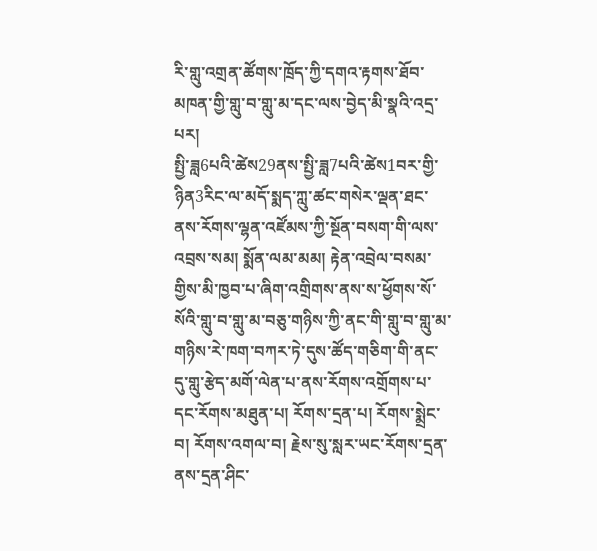རི་གླུ་འགྲན་ཚོགས་ཁྲོད་ཀྱི་དགའ་རྟགས་ཐོབ་མཁན་གྱི་གླུ་བ་གླུ་མ་དང་ལས་བྱེད་མི་སྣའི་འདྲ་པར།
སྤྱི་ཟླ6པའི་ཚེས29ནས་སྤྱི་ཟླ7པའི་ཚེས1བར་གྱི་ཉིན3རིང་ལ་མདོ་སྨད་ཀླུ་ཚང་གསེར་ལྡན་ཐང་ནས་རོགས་ལྷན་འཛོམས་ཀྱི་སྔོན་བསག་གི་ལས་འབྲས་སམ། སྨོན་ལམ་མམ། རྟེན་འབྲེལ་བསམ་གྱིས་མི་ཁྱབ་པ་ཞིག་འགྲིགས་ནས་ས་ཕྱོགས་སོ་སོའི་གླུ་བ་གླུ་མ་བཅུ་གཉིས་ཀྱི་ནང་གི་གླུ་བ་གླུ་མ་གཉིས་རེ་ཁག་བཀར་ཏེ་དུས་ཚོད་གཅིག་གི་ནང་དུ་གླུ་རྩེད་མགོ་ལེན་པ་ནས་རོགས་འགྲོགས་པ་དང་རོགས་མཐུན་པ། རོགས་དྲན་པ། རོགས་སྨྲེང་བ། རོགས་འགལ་བ། རྗེས་སུ་སླར་ཡང་རོགས་དྲན་ནས་དྲན་ཤིང་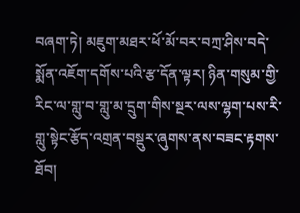བཞག་ཏེ། མཇུག་མཐར་ཕོ་མོ་བར་བཀྲ་ཤིས་བདེ་སྨོན་འཇོག་དགོས་པའི་རྩ་དོན་ལྟར། ཉིན་གསུམ་གྱི་རིང་ལ་གླུ་བ་གླུ་མ་དྲུག་གིས་སྔར་ལས་ལྷག་པས་རི་གླུ་སྟེང་རྩོད་འགྲན་བསྡུར་ཞུགས་ནས་བཟང་རྟགས་ཐོབ།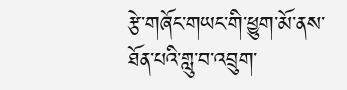རྩེ་གཞོང་གཡང་གི་ཕྱུག་མོ་ནས་ཐོན་པའི་གླུ་བ་འབྲུག་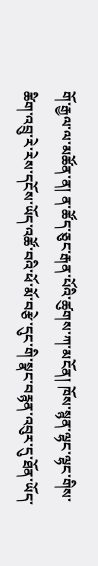གོ་རྒྱལ་ལ་མཚོན་ན། ན་ཚོད་ཅུང་རྒན་པོའི་ཚུགས་ཀ་མངོན། ཁོས་སྙན་ལྷང་ལྷང་གིས་ཚིག་འབྲུ་རེ་རེས་དངོས་ཡོད་འཚོ་བའི་ཕོ་མོ་བརྩེ་དུང་གི་སྣང་བརྙན་འབུར་དུ་ཐོན་ཡོད་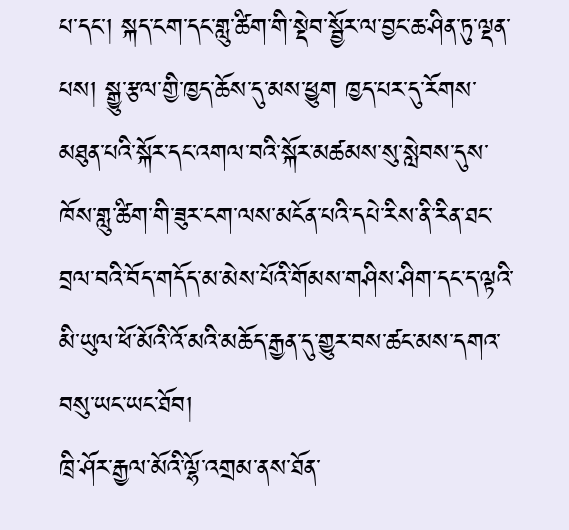པ་དང་། སྐད་ངག་དང་གླུ་ཚིག་གི་སྡེབ་སྦྱོར་ལ་བྱང་ཆ་ཤིན་ཏུ་ལྡན་པས། སྒྱུ་རྩལ་གྱི་ཁྱད་ཆོས་དུ་མས་ཕྱུག ཁྱད་པར་དུ་རོགས་མཐུན་པའི་སྐོར་དང་འགལ་བའི་སྐོར་མཚམས་སུ་སླེབས་དུས་ཁོས་གླུ་ཚིག་གི་ཟུར་ངག་ལས་མངོན་པའི་དཔེ་རིས་ནི་རིན་ཐང་བྲལ་བའི་བོད་གདོད་མ་མེས་པོའི་གོམས་གཤིས་ཤིག་དང་ད་ལྟའི་མི་ཡུལ་ཕོ་མོའི་འོ་མའི་མཆོད་རྒྱན་དུ་གྱུར་བས་ཚང་མས་དགའ་བསུ་ཡང་ཡང་ཐོབ།
ཁྲི་ཤོར་རྒྱལ་མོའི་ལྷོ་འགྲམ་ནས་ཐོན་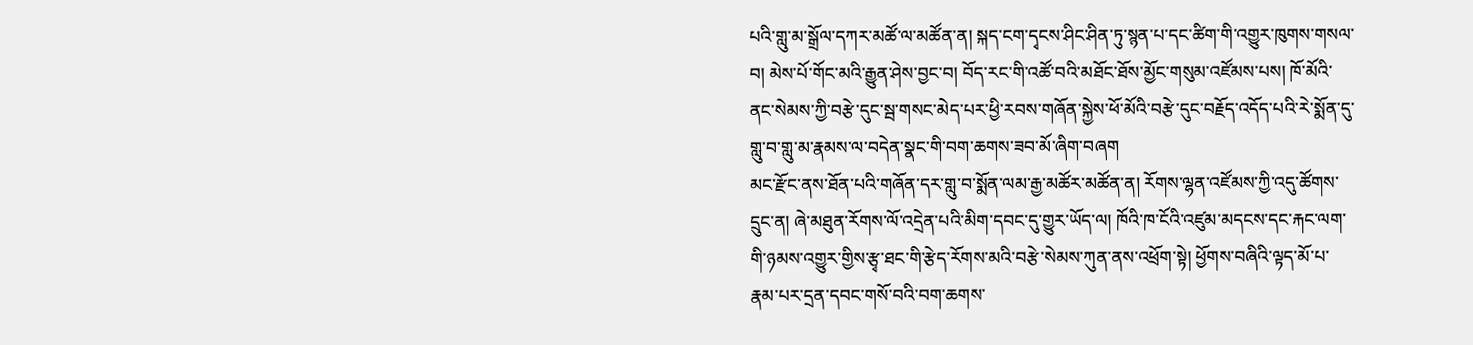པའི་གླུ་མ་སྒྲོལ་དཀར་མཚོ་ལ་མཚོན་ན། སྐད་ངག་དྭངས་ཤིང་ཤིན་ཏུ་སྙན་པ་དང་ཚིག་གི་འགྱུར་ཁུགས་གསལ་བ། མེས་པོ་གོང་མའི་རྒྱུན་ཤེས་བྱང་བ། བོད་རང་གི་འཚོ་བའི་མཐོང་ཐོས་མྱོང་གསུམ་འཛོམས་པས། ཁོ་མོའི་ནང་སེམས་ཀྱི་བརྩེ་དུང་སྦ་གསང་མེད་པར་ཕྱི་རབས་གཞོན་སྐྱེས་ཕོ་མོའི་བརྩེ་དུང་བརྗོད་འདོད་པའི་རེ་སྨོན་དུ་གླུ་བ་གླུ་མ་རྣམས་ལ་བདེན་སྣང་གི་བག་ཆགས་ཟབ་མོ་ཞིག་བཞག
མང་རྫོང་ནས་ཐོན་པའི་གཞོན་དར་གླུ་བ་སྨོན་ལམ་རྒྱ་མཚོར་མཚོན་ན། རོགས་ལྷན་འཛོམས་ཀྱི་འདུ་ཚོགས་དྲུང་ན། ཞེ་མཐུན་རོགས་ལོ་འདྲེན་པའི་མིག་དབང་དུ་གྱུར་ཡོད་ལ། ཁོའི་ཁ་ངོའི་འཛུམ་མདངས་དང་རྐང་ལག་གི་ཉམས་འགྱུར་གྱིས་རྩྭ་ཐང་གི་རྩེད་རོགས་མའི་བརྩེ་སེམས་ཀུན་ནས་འཕྲོག་སྟེ། ཕྱོགས་བཞིའི་ལྟད་མོ་པ་རྣམ་པར་དྲན་དབང་གསོ་བའི་བག་ཆགས་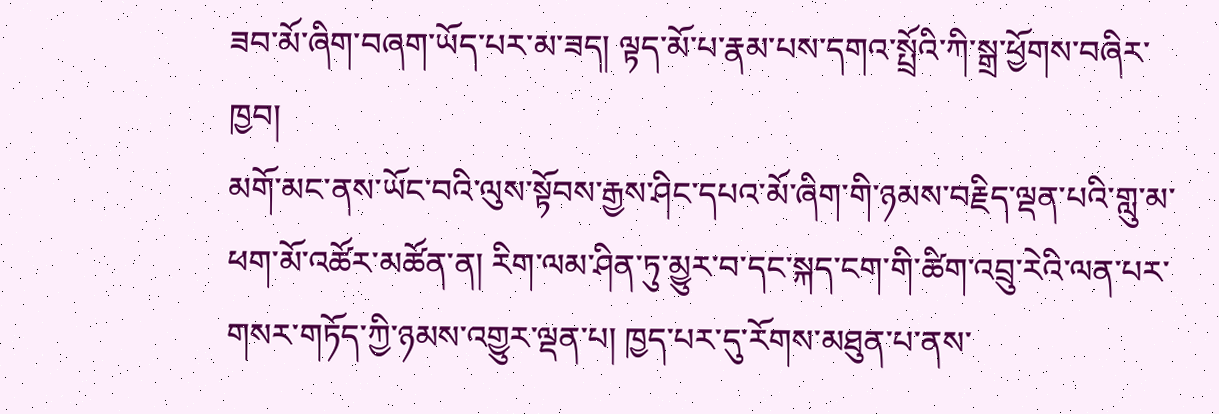ཟབ་མོ་ཞིག་བཞག་ཡོད་པར་མ་ཟད། ལྟད་མོ་པ་རྣམ་པས་དགའ་སྤྲོའི་ཀི་སྒྲ་ཕྱོགས་བཞིར་ཁྱབ།
མགོ་མང་ནས་ཡོང་བའི་ལུས་སྟོབས་རྒྱས་ཤིང་དཔའ་མོ་ཞིག་གི་ཉམས་བརྗིད་ལྡན་པའི་གླུ་མ་ཕག་མོ་འཚོར་མཚོན་ན། རིག་ལམ་ཤིན་ཏུ་མྱུར་བ་དང་སྐད་ངག་གི་ཚིག་འབྲུ་རེའི་ལན་པར་གསར་གཏོད་ཀྱི་ཉམས་འགྱུར་ལྡན་པ། ཁྱད་པར་དུ་རོགས་མཐུན་པ་ནས་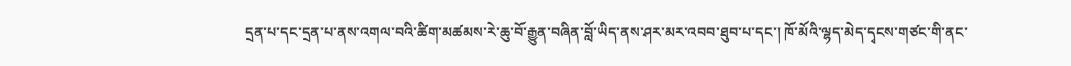དྲན་པ་དང་དྲན་པ་ནས་འགལ་བའི་ཚིག་མཚམས་རེ་ཆུ་བོ་རྒྱུན་བཞིན་བློ་ཡིད་ནས་ཤར་མར་འབབ་ཐུབ་པ་དང་། ཁོ་མོའི་ལྷད་མེད་དྭངས་གཙང་གི་ནང་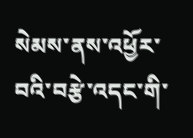སེམས་ནས་འཕྱོར་བའི་བརྩེ་འདང་གི་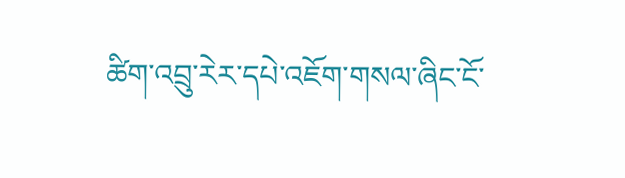ཚིག་འབྲུ་རེར་དཔེ་འཇོག་གསལ་ཞིང་ངོ་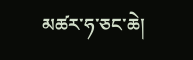མཚར་ཧ་ཅང་ཆེ།